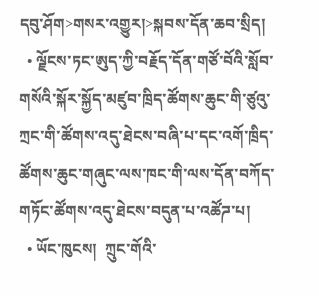དབུ་ཤོག>གསར་འགྱུར།>སྐབས་དོན་ཆབ་སྲིད།
  • ལྗོངས་ཏང་ཨུད་ཀྱི་བརྗོད་དོན་གཙོ་བོའི་སློབ་གསོའི་སྐོར་སྐྱོད་མཛུབ་ཁྲིད་ཚོགས་ཆུང་གི་ཙུའུ་ཀྲང་གི་ཚོགས་འདུ་ཐེངས་བཞི་པ་དང་འགོ་ཁྲིད་ཚོགས་ཆུང་གཞུང་ལས་ཁང་གི་ལས་དོན་བཀོད་གཏོང་ཚོགས་འདུ་ཐེངས་བདུན་པ་འཚོཌ་པ།
  • ཡོང་ཁུངས།  ཀྲུང་གོའི་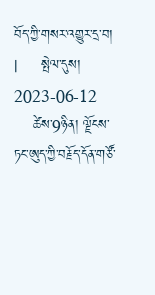བོད་ཀྱི་གསར་འགྱུར་དྲ་བ།   |     སྤེལ་དུས།  2023-06-12
    ཚེས་9ཉིན། ལྗོངས་ཏང་ཨུད་ཀྱི་བརྗོད་དོན་གཙོ་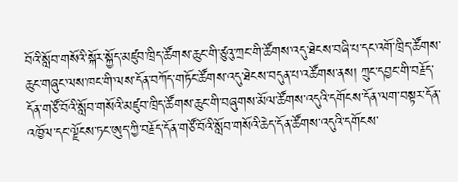བོའི་སློབ་གསོའི་སྐོར་སྐྱོད་མཛུབ་ཁྲིད་ཚོགས་ཆུང་གི་ཙུའུ་ཀྲང་གི་ཚོགས་འདུ་ཐེངས་བཞི་པ་དང་འགོ་ཁྲིད་ཚོགས་ཆུང་གཞུང་ལས་ཁང་གི་ལས་དོན་བཀོད་གཏོང་ཚོགས་འདུ་ཐེངས་བདུན་པ་འཚོགས་ནས། ཀྲུང་དབྱང་གི་བརྗོད་དོན་གཙོ་བོའི་སློབ་གསོའི་མཛུབ་ཁྲིད་ཚོགས་ཆུང་གི་བཞུགས་མོལ་ཚོགས་འདུའི་དགོངས་དོན་ལག་བསྟར་དོན་འཁྱོལ་དང་ལྗོངས་ཏང་ཨུད་ཀྱི་བརྗོད་དོན་གཙོ་བོའི་སློབ་གསོའི་ཆེད་དོན་ཚོགས་འདུའི་དགོངས་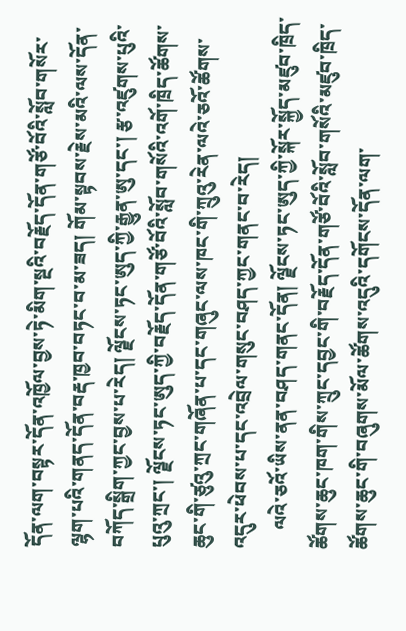དོན་ལག་བསྟར་དོན་འཁྱོལ་བྱས་ཏེ་མིག་སྔའི་བརྗོད་དོན་གཙོ་བོའི་སློབ་གསོར་ལྷག་པའི་གནད་དོན་བརྡ་ཁྱབ་བཏང་བ་མ་ཟད། གོམ་སྟབས་རྗེས་མའི་ལས་དོན་བཀོད་སྒྲིག་ཀྱང་བྱས་པ་རེད། ལྗོངས་ཏང་ཨུད་ཀྱི་རྒྱུན་ཨུ་དང་། རྩ་འཛུགས་པུའི་པུའུ་ཀྲང་། ལྗོངས་ཏང་ཨུད་ཀྱི་བརྗོད་དོན་གཙོ་བོའི་སློབ་གསོའི་འགོ་ཁྲིད་ཚོགས་ཆུང་གི་ཙུའུ་ཀྲང་གཞོན་པ་དང་གཞུང་ལས་ཁང་གི་ཀྲུའུ་རེན་ལའེ་ཅའོ་ཚོགས་འདུར་ཕེབས་པ་དང་འབྲེལ་གསུང་བཤད་ཀྱང་གནང་བ་རེད།
    ལའེ་ཅའོ་ཡིས་ནན་བཤད་གནང་དོན། ལྗོངས་ཏང་ཨུད་ཀྱི་སྐོར་སྐྱོད་མཛུབ་ཁྲིད་ཚོགས་ཆུང་ཁག་གིས་ཀྲུང་དབྱང་གི་བརྗོད་དོན་གཙོ་བོའི་སློབ་གསོའི་མཛུབ་ཁྲིད་ཚོགས་ཆུང་གི་བཞུགས་མོལ་ཚོགས་འདུའི་དགོངས་དོན་ལག་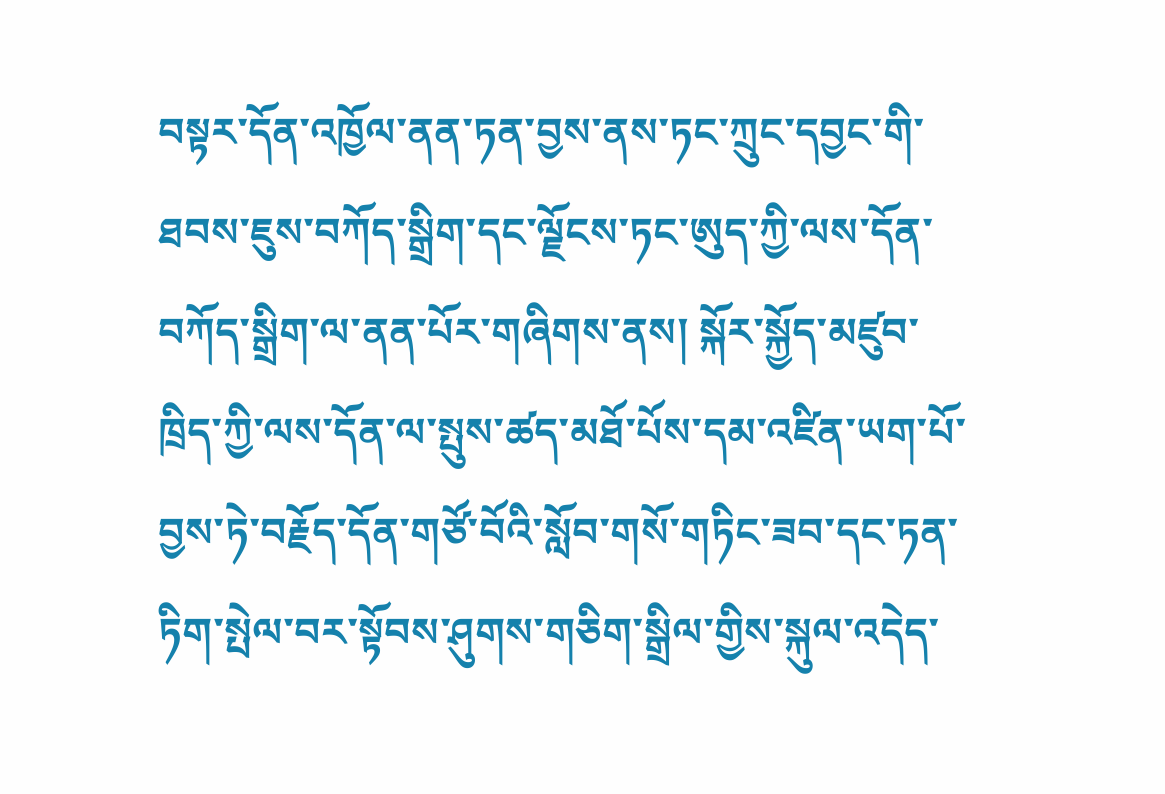བསྟར་དོན་འཁྱོལ་ནན་ཏན་བྱས་ནས་ཏང་ཀྲུང་དབྱང་གི་ཐབས་ཇུས་བཀོད་སྒྲིག་དང་ལྗོངས་ཏང་ཨུད་ཀྱི་ལས་དོན་བཀོད་སྒྲིག་ལ་ནན་པོར་གཞིགས་ནས། སྐོར་སྐྱོད་མཛུབ་ཁྲིད་ཀྱི་ལས་དོན་ལ་སྤུས་ཚད་མཐོ་པོས་དམ་འཛིན་ཡག་པོ་བྱས་ཏེ་བརྗོད་དོན་གཙོ་བོའི་སློབ་གསོ་གཏིང་ཟབ་དང་ཏན་ཏིག་སྤེལ་བར་སྟོབས་ཤུགས་གཅིག་སྒྲིལ་གྱིས་སྐུལ་འདེད་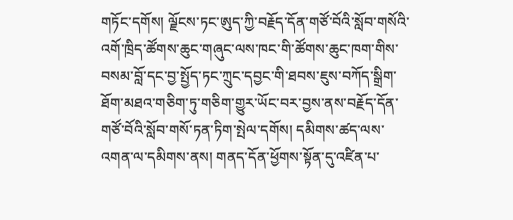གཏོང་དགོས། ལྗོངས་ཏང་ཨུད་ཀྱི་བརྗོད་དོན་གཙོ་བོའི་སློབ་གསོའི་འགོ་ཁྲིད་ཚོགས་ཆུང་གཞུང་ལས་ཁང་གི་ཚོགས་ཆུང་ཁག་གིས་བསམ་བློ་དང་བྱ་སྤྱོད་ཏང་ཀྲུང་དབྱང་གི་ཐབས་ཇུས་བཀོད་སྒྲིག་ཐོག་མཐའ་གཅིག་ཏུ་གཅིག་གྱུར་ཡོང་བར་བྱས་ནས་བརྗོད་དོན་གཙོ་བོའི་སློབ་གསོ་ཏན་ཏིག་སྤེལ་དགོས། དམིགས་ཚད་ལས་འགན་ལ་དམིགས་ནས། གནད་དོན་ཕྱོགས་སྟོན་དུ་འཛིན་པ་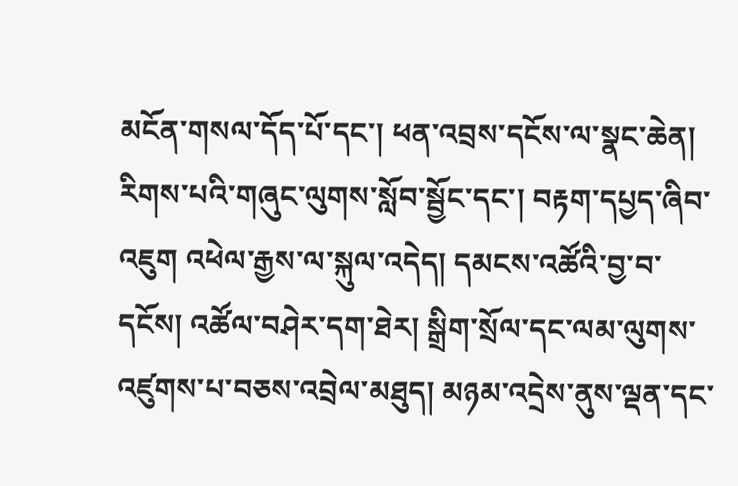མངོན་གསལ་དོད་པོ་དང་། ཕན་འབྲས་དངོས་ལ་སྣང་ཆེན། རིགས་པའི་གཞུང་ལུགས་སློབ་སྦྱོང་དང་། བརྟག་དཔྱད་ཞིབ་འཇུག འཕེལ་རྒྱས་ལ་སྐུལ་འདེད། དམངས་འཚོའི་བྱ་བ་དངོས། འཚོལ་བཤེར་དག་ཐེར། སྒྲིག་སྲོལ་དང་ལམ་ལུགས་འཛུགས་པ་བཅས་འབྲེལ་མཐུད། མཉམ་འདྲེས་ནུས་ལྡན་དང་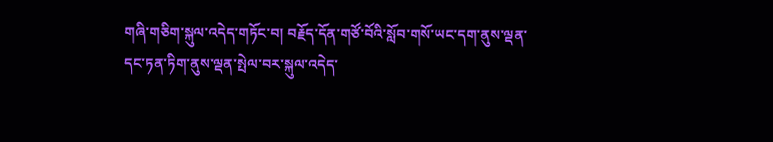གཞི་གཅིག་སྐུལ་འདེད་གཏོང་བ། བརྗོད་དོན་གཙོ་བོའི་སློབ་གསོ་ཡང་དག་ནུས་ལྡན་དང་ཏན་ཏིག་ནུས་ལྡན་སྤེལ་བར་སྐུལ་འདེད་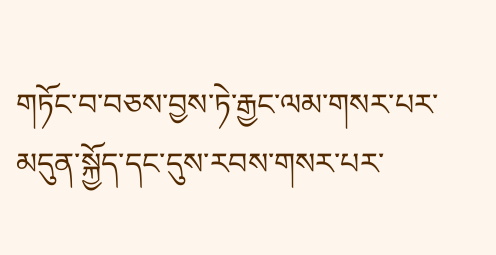གཏོང་བ་བཅས་བྱས་ཏེ་རྒྱང་ལམ་གསར་པར་མདུན་སྐྱོད་དང་དུས་རབས་གསར་པར་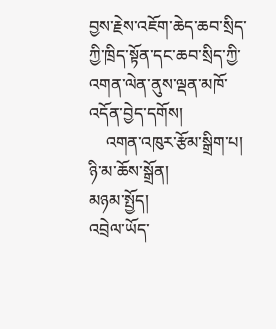བྱས་རྗེས་འཇོག་ཆེད་ཆབ་སྲིད་ཀྱི་ཁྲིད་སྟོན་དང་ཆབ་སྲིད་ཀྱི་འགན་ལེན་ནུས་ལྡན་མཁོ་འདོན་བྱེད་དགོས།
    འགན་འཁུར་རྩོམ་སྒྲིག་པ། ཉི་མ་ཆོས་སྒྲོན།
མཉམ་སྤྱོད།
འབྲེལ་ཡོད་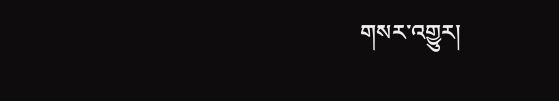གསར་འགྱུར།